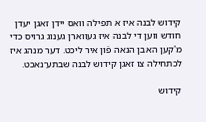קידוש לבנה איז א תפילה וואס יידן זאגן יעדן חודש ווען די לבנה איז געווארן גענוג גרויס כדי מ'קען האבן הנאה פֿון איר ליכט. דער מנהג איז לכתחילה צו זאגן קידוש לבנה שבתע־נאכט.

קידוש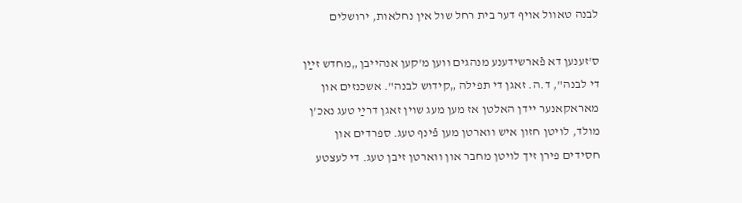לבנה טאוול אויף דער בית רחל שול אין נחלאות, ירושלים

ס'זענען דא פֿארשידענע מנהגים ווען מ'קען אנהייבן „מחדש זײַן די לבנה", ד.ה. זאגן די תפילה „קידוש לבנה". אשכנזים און מאראקאנער יידן האלטן אז מען מעג שוין זאגן דרײַ טעג נאכ'ן מולד, לויטן חזון איש ווארטן מען פֿינף טעג. ספרדים און חסידים פירן זיך לויטן מחבר און ווארטן זיבן טעג. די לעצטע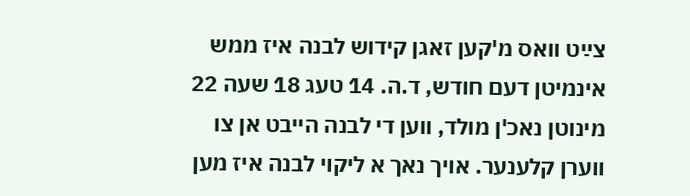צײַט וואס מ'קען זאגן קידוש לבנה איז ממש אינמיטן דעם חודש, ד.ה. 14 טעג 18 שעה 22 מינוטן נאכ'ן מולד, ווען די לבנה הייבט אן צו ווערן קלענער. אויך נאך א ליקוי לבנה איז מען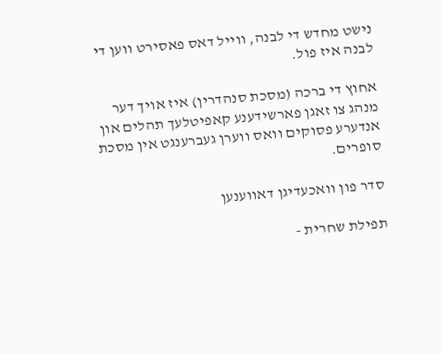נישט מחדש די לבנה, ווייל דאס פאסירט ווען די לבנה איז פול.

אחוץ די ברכה (מסכת סנהדרין) איז אויך דער מנהג צו זאגן פארשידענע קאפיטלעך תהלים און אנדערע פסוקים וואס ווערן געברענגט אין מסכת סופרים.

סדר פון וואכעדיגן דאווענען

תפילת שחרית -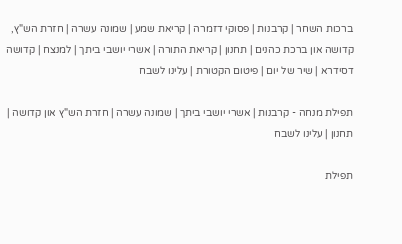ברכות השחר | קרבנות | פסוקי דזמרה | קריאת שמע | שמונה עשרה | חזרת הש"ץ, קדושה און ברכת כהנים | תחנון | קריאת התורה | אשרי יושבי ביתך | למנצח | קדושה דסידרא | שיר של יום | פיטום הקטורת | עלינו לשבח

תפילת מנחה - קרבנות | אשרי יושבי ביתך | שמונה עשרה | חזרת הש"ץ און קדושה | תחנון | עלינו לשבח

תפילת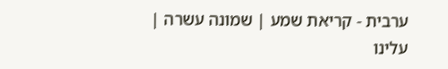ערבית - קריאת שמע | שמונה עשרה | עלינו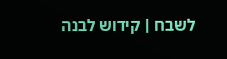לשבח | קידוש לבנה